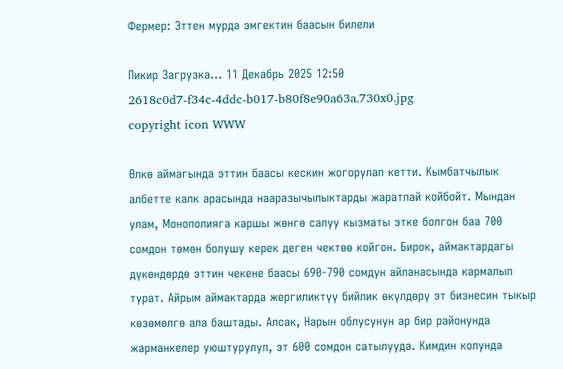Фермер: Эттен мурда эмгектин баасын билели

Пикир Загрузка... 11 Декабрь 2025 12:50
2618c0d7-f34c-4ddc-b017-b80f8e90a63a.730x0.jpg
copyright icon WWW

Өлкө аймагында эттин баасы кескин жогорулап кетти. Кымбатчылык албетте калк арасында нааразычылыктарды жаратпай койбойт. Мындан улам, Монополияга каршы жөнгө салуу кызматы этке болгон баа 700 сомдон төмөн болушу керек деген чектөө койгон. Бирок, аймактардагы дүкөндөрдө эттин чекене баасы 690-790 сомдун айланасында кармалып турат. Айрым аймактарда жергиликтүү бийлик өкүлдөрү эт бизнесин тыкыр көзөмөлгө ала баштады. Алсак, Нарын облусунун ар бир районунда жарманкелер уюштурулуп, эт 600 сомдон сатылууда. Кимдин колунда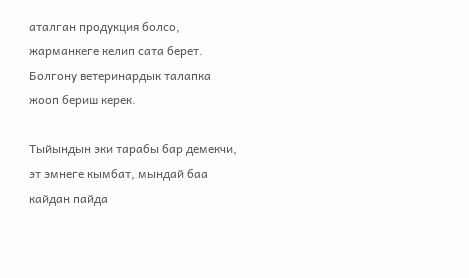аталган продукция болсо, жарманкеге келип сата берет. Болгону ветеринардык талапка жооп бериш керек.

Тыйындын эки тарабы бар демекчи, эт эмнеге кымбат, мындай баа кайдан пайда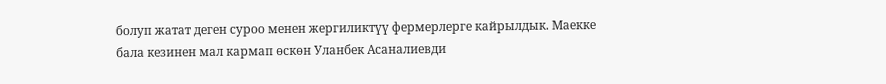болуп жатат деген суроо менен жергиликтүү фермерлерге кайрылдык. Маекке бала кезинен мал кармап өскөн Уланбек Асаналиевди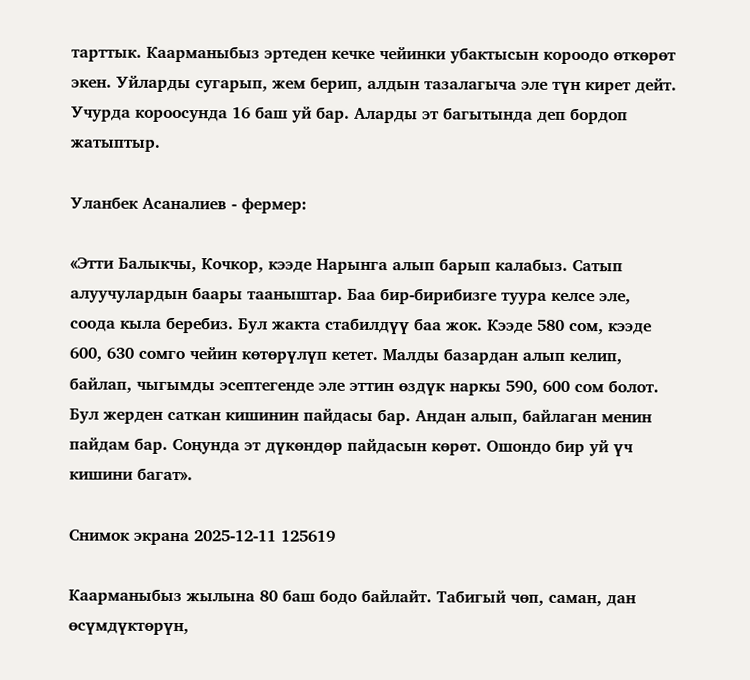тарттык. Каарманыбыз эртеден кечке чейинки убактысын короодо өткөрөт экен. Уйларды сугарып, жем берип, алдын тазалагыча эле түн кирет дейт. Учурда короосунда 16 баш уй бар. Аларды эт багытында деп бордоп жатыптыр.

Уланбек Асаналиев - фермер:

«Этти Балыкчы, Кочкор, кээде Нарынга алып барып калабыз. Сатып алуучулардын баары тааныштар. Баа бир-бирибизге туура келсе эле, соода кыла беребиз. Бул жакта стабилдүү баа жок. Кээде 580 сом, кээде 600, 630 сомго чейин көтөрүлүп кетет. Малды базардан алып келип, байлап, чыгымды эсептегенде эле эттин өздүк наркы 590, 600 сом болот. Бул жерден саткан кишинин пайдасы бар. Андан алып, байлаган менин пайдам бар. Соңунда эт дүкөндөр пайдасын көрөт. Ошондо бир уй үч кишини багат».

Снимок экрана 2025-12-11 125619

Каарманыбыз жылына 80 баш бодо байлайт. Табигый чөп, саман, дан өсүмдүктөрүн,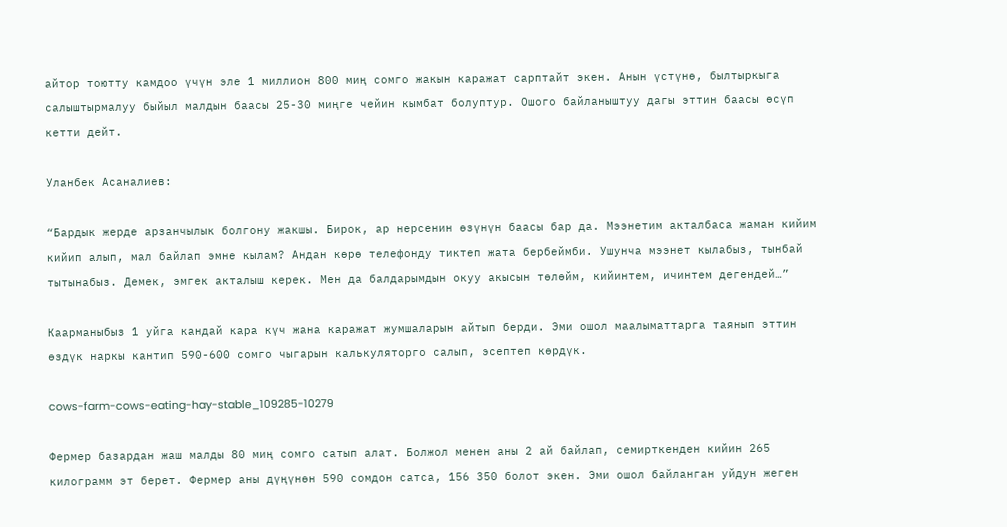айтор тоютту камдоо үчүн эле 1 миллион 800 миң сомго жакын каражат сарптайт экен. Анын үстүнө, былтыркыга салыштырмалуу быйыл малдын баасы 25-30 миңге чейин кымбат болуптур. Ошого байланыштуу дагы эттин баасы өсүп кетти дейт.

Уланбек Асаналиев:

“Бардык жерде арзанчылык болгону жакшы. Бирок, ар нерсенин өзүнүн баасы бар да. Мээнетим акталбаса жаман кийим кийип алып, мал байлап эмне кылам? Андан көрө телефонду тиктеп жата бербеймби. Ушунча мээнет кылабыз, тынбай тытынабыз. Демек, эмгек акталыш керек. Мен да балдарымдын окуу акысын төлөйм, кийинтем, ичинтем дегендей…”

Каарманыбыз 1 уйга кандай кара күч жана каражат жумшаларын айтып берди. Эми ошол маалыматтарга таянып эттин өздүк наркы кантип 590-600 сомго чыгарын калькуляторго салып, эсептеп көрдүк.

cows-farm-cows-eating-hay-stable_109285-10279

Фермер базардан жаш малды 80 миң сомго сатып алат. Болжол менен аны 2 ай байлап, семирткенден кийин 265 килограмм эт берет. Фермер аны дүңүнөн 590 сомдон сатса, 156 350 болот экен. Эми ошол байланган уйдун жеген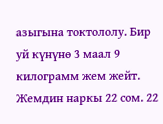азыгына токтололу. Бир уй күнүнө 3 маал 9 килограмм жем жейт. Жемдин наркы 22 сом. 22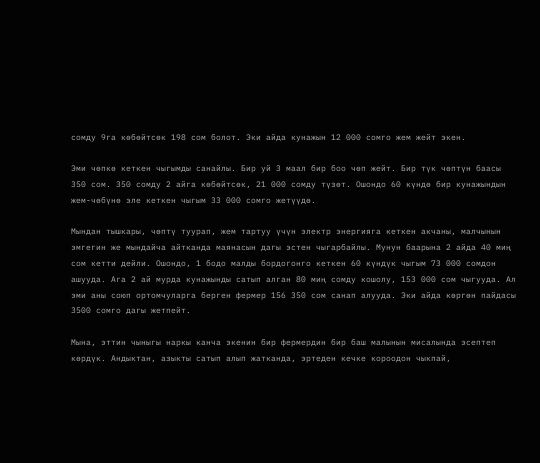сомду 9га көбөйтсөк 198 сом болот. Эки айда кунажын 12 000 сомго жем жейт экен.

Эми чөпкө кеткен чыгымды санайлы. Бир уй 3 маал бир боо чөп жейт. Бир түк чөптүн баасы 350 сом. 350 сомду 2 айга көбөйтсөк, 21 000 сомду түзөт. Ошондо 60 күндө бир кунажындын жем-чөбүнө эле кеткен чыгым 33 000 сомго жетүүдө.

Мындан тышкары, чөптү туурап, жем тартуу үчүн электр энергияга кеткен акчаны, малчынын эмгегин же мындайча айтканда маянасын дагы эстен чыгарбайлы. Мунун баарына 2 айда 40 миң сом кетти дейли. Ошондо, 1 бодо малды бордогонго кеткен 60 күндүк чыгым 73 000 сомдон ашууда. Ага 2 ай мурда кунажынды сатып алган 80 миң сомду кошолу, 153 000 сом чыгууда. Ал эми аны союп ортомчуларга берген фермер 156 350 сом санап алууда. Эки айда көргөн пайдасы 3500 сомго дагы жетпейт.

Мына, эттин чыныгы наркы канча экенин бир фермердин бир баш малынын мисалында эсептеп көрдүк. Андыктан, азыкты сатып алып жатканда, эртеден кечке короодон чыкпай,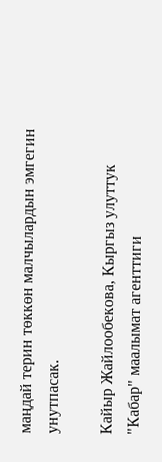маңдай терин төккөн малчылардын эмгегин унутпасак.

Кайыр Жайлообекова, Кыргыз улуттук "Кабар" маалымат агенттиги